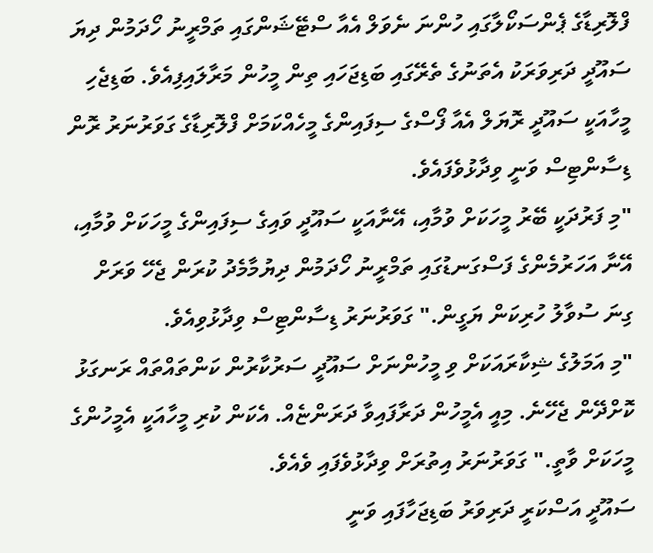ފްލޮރިޑާގެ ޕެންސަކޯލާގައި ހުންނަ ނެވަލް އެއާ ސްޓޭޝަންގައި ތަމްރީނު ހޯދަމުން ދިޔަ ސައޫދީ ދަރިވަރަކު އެތަނުގެ ތެރޭގައި ބަޑިޖަހައި ތިން މީހުން މަރާލައިފިއެވެ. ބަޑިޖެހި މީހާއަކީ ސައޫދީ ރޮޔަލް އެއާ ފޯސްގެ ސިފައިންގެ މީހެއްކަމަށް ފްލޮރިޑާގެ ގަވަރުނަރު ރޮން ޑިސާންޓިސް ވަނީ ވިދާޅުވެފައެވެ.
"މި ފަރުދަކީ ބޭރު މީހަކަށް ވުމާއި، އޭނާއަކީ ސައޫދީ ވައިގެ ސިފައިންގެ މީހަކަށް ވުމާއި، އޭނާ އަހަރުމެންގެ ފަސްގަނޑުގައި ތަމްރީނު ހޯދަމުން ދިޔުމާމެދު ކުރަން ޖެހޭ ވަރަށް ގިނަ ސުވާލު ހުރިކަން ޔަގީން." ގަވަރުނަރު ޑިސާންޓިސް ވިދާޅުވިއެވެ.
"މި އަމަލުގެ ޝިކާރައަކަށް ވި މީހުންނަށް ސައޫދީ ސަރުކާރުން ކަންތައްތައް ރަނގަޅު ކޮށްދޭން ޖެހޭނެ. މިއީ އެމީހުން ދަރާފައިވާ ދަރަންޏެއް. އެކަން ކުރި މީހާއަކީ އެމީހުންގެ މީހަކަށް ވާތީ." ގަވަރުނަރު އިތުރަށް ވިދާޅުވެފައި ވެއެވެ.
ސައޫދީ އަސްކަރީ ދަރިވަރު ބަޑިޖަހާފައި ވަނީ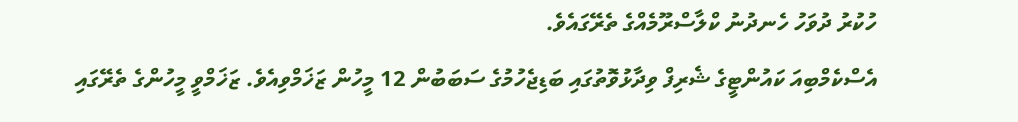ހުކުރު ދުވަހު ހެނދުނު ކްލާސްރޫމެއްގެ ތެރޭގައެވެ.
އެސްކެމްބިއަ ކައުންޓީގެ ޝެރިފް ވިދާޅުވޮތުގައި ބަޑިޖެހުމުގެ ސަބަބުން 12 މީހުން ޒަޚަމްވިއެވެ. ޒަޚަމްވީ މީހުންގެ ތެރޭގައި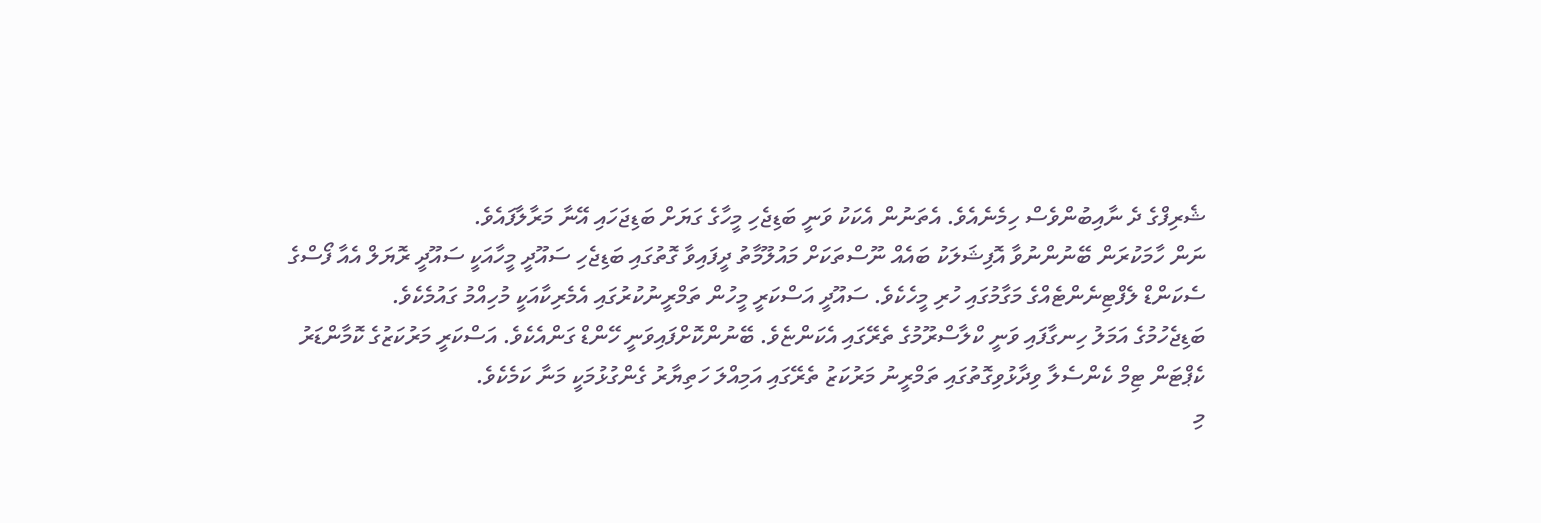ޝެރިފްގެ ދެ ނާއިބުންވެސް ހިމެނެއެވެ. އެތަނުން އެކަކު ވަނީ ބަޑިޖެހި މީހާގެ ގަޔަށް ބަޑިޖަހައި އޭނާ މަރާލާފައެވެ.
ނަން ހާމަކުރަން ބޭނުންނުވާ އޮފިޝަލަކު ބައެއް ނޫސްތަކަށް މައުލޫމާތު ދީފައިވާ ގޮތުގައި ބަޑިޖެހި ސައޫދީ މީހާއަކީ ސައޫދީ ރޮޔަލް އެއާ ފޯސްގެ ސެކަންޑް ލެފްޓިނެންޓެއްގެ މަގާމުގައި ހުރި މީހެކެވެ. ސައޫދީ އަސްކަރީ މީހުން ތަމްރީނުކުރުގައި އެމެރިކާއަކީ މުހިއްމު ގައުމެކެވެ.
ބަޑިޖެހުމުގެ އަމަލު ހިނގާފައި ވަނީ ކްލާސްރޫމުގެ ތެރޭގައި އެކަންޏެވެ. ބޭނުންކޮށްފައިވަނީ ހޭންޑް ގަންއެކެވެ. އަސްކަރީ މަރުކަޒުގެ ކޮމާންޑަރު ކެޕްޓަން ޓިމް ކެންސެލާ ވިދާޅުވިގޮތުގައި ތަމްރީނު މަރުކަޒު ތެރޭގައި އަމިއްލަ ހަތިޔާރު ގެންގުޅުމަކީ މަނާ ކަމެކެވެ.
މި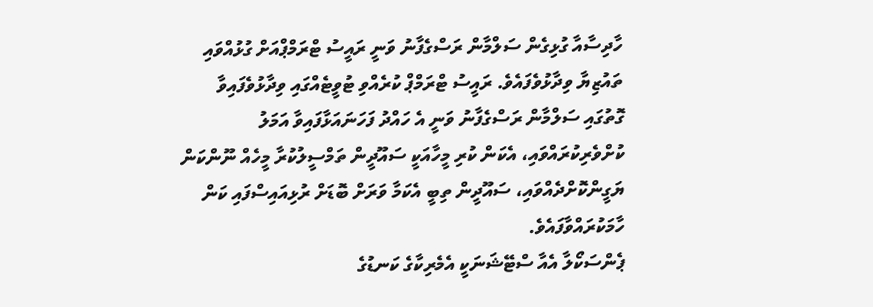ހާދިސާއާ ގުޅިގެން ސަލްމާން ރަސްގެފާނު ވަނީ ރައީސު ޓްރަމްޕްއަށް ގުޅުއްވައި ތައުޒިޔާ ވިދާޅުވެފައެވެ. ރައީސު ޓްރަމްޕް ކުރެއްވި ޓުވީޓެއްގައި ވިދާޅުވެފައިވާ ގޮތުގައި ސަލްމާން ރަސްގެފާނު ވަނީ އެ ހައްދު ފަހަނައަޅާފައިވާ އަމަލު ކުށްވެރިކުރައްވައި، އެކަން ކުރި މީހާއަކީ ސައޫދީން ތަމްސީލުކުރާ މީހެއް ނޫންކަން ޔަގީންކޮށްދެއްވައި، ސައޫދީން ތިބީ އެކަމާ ވަރަށް ބޮޑަށް ރުޅިއައިސްފައި ކަން ހާމަކުރައްވާފައެވެ.
ޕެންސަކޯލާ އެއާ ސްޓޭޝަނަކީ އެމެރިކާގެ ކަނޑުގެ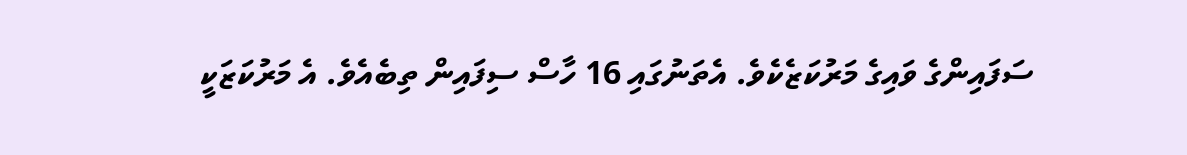ސަފައިންގެ ވައިގެ މަރުކަޒެކެވެ. އެތަނުގައި 16 ހާސް ސިފައިން ތިބެއެވެ. އެ މަރުކަޒަކީ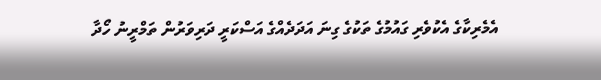އެމެރިކާގެ އެކުވެރި ގައުމުގެ ތަކުގެ ގިނަ އަދަދެއްގެ އަސްކަރީ ދަރިވަރުން ތަމްރީނު ހޯދާ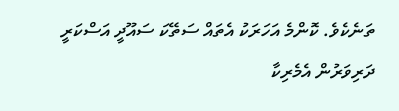ތަނެކެވެ. ކޮންމެ އަހަރަކު އެތައް ސަތޭކަ ސައޫދީ އަސްކަރީ ދަރިވަރުން އެމެރިކާ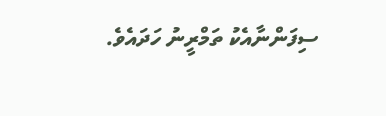ސިފަންނާއެކު ތަމްރީނު ހަދައެވެ.